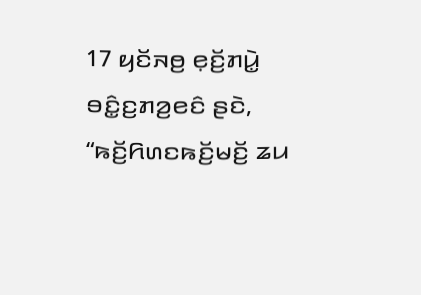17 ꤟꤢꤩꤏꤥ꤬ ꤕ꤫ꤢꤩ꤬ꤊꤣꤧ꤭ ꤋꤢꤨ꤭ꤢ꤬ꤊꤤ꤬ꤕꤢꤨ ꤔꤢꤧ, “ꤒꤢꤩ꤬ꤖꤛꤢꤒꤢꤩ꤬ꤗꤢꤩ꤬ ꤘꤣ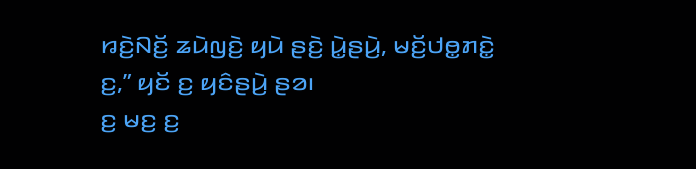ꤙꤢꤧ꤬ꤡꤢꤩ꤬ ꤘꤣꤧꤜꤢꤧ꤬ ꤟꤣꤧ ꤔꤢꤧ꤬ ꤣꤧ꤭ꤔꤣꤧ꤬, ꤗꤢꤩ꤬ꤓꤥ꤭ꤊꤢꤧ꤭ ꤢ꤬,” ꤟꤢꤩ ꤢ꤬ ꤟꤢꤨꤔꤣꤧ꤬ ꤔꤤ꤯
ꤢ꤬ ꤗꤢ꤬ ꤢ꤬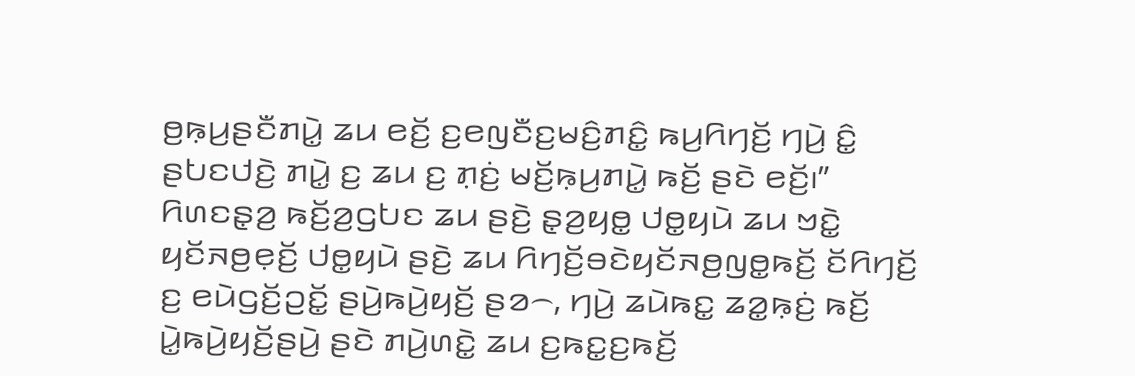ꤥ꤬ꤒ꤫ꤣ꤬ꤔꤢꤪꤊꤣꤧ꤭ ꤘꤣ ꤕꤢꤩ꤬ ꤢ꤬ꤕꤜꤢꤪꤢ꤬ꤗꤢꤨ꤬ꤊꤢꤨ꤭ ꤒꤣ꤬ꤖꤚꤢꤩ꤬ ꤚꤣꤧ꤬ ꤢꤨ꤭ ꤔꤝꤢꤓꤢꤧ꤬ ꤊꤣꤧ꤭ ꤢ꤬ ꤘꤣ ꤢ꤬ ꤊ꤫ꤢꤦ꤬ ꤗꤢꤩ꤬ꤒ꤫ꤣ꤬ꤊꤣꤧ꤭ ꤒꤢꤩ꤬ ꤔꤢꤧ ꤕꤢꤩ꤬꤯”
ꤖꤛꤢꤔ꤫ꤤ꤬ ꤒꤢꤩ꤬ꤤ꤬ꤞꤝꤢ ꤘꤣ ꤔꤢꤧ꤬ ꤔ꤫ꤤ꤬ꤟꤥ꤭ ꤓꤥ꤭ꤟꤣꤧ ꤘꤣ ꤠꤢꤧ꤭ ꤟꤢꤩꤏꤥ꤬ꤕ꤫ꤢꤩ꤬ ꤓꤥ꤭ꤟꤣꤧ ꤔꤢꤧ꤬ ꤘꤣ ꤖꤚꤢꤩ꤬ꤋꤢꤧꤟꤢꤩꤏꤥ꤬ꤜꤥ꤭ꤒꤢꤩ꤬ ꤢꤩꤖꤚꤢꤩ꤬ ꤢ꤬ ꤕꤣꤧꤞꤢꤩ꤬ꤑꤢꤩ꤭ ꤔꤣꤧ꤬ꤒꤣꤧ꤬ꤟꤢꤩ꤬ ꤔꤤ꤮, ꤚꤣꤧ꤬ ꤘꤣꤧꤒꤢ꤭ ꤘꤤ꤭ꤒ꤫ꤢꤦ꤬ ꤒꤢꤩ꤬ ꤣꤧ꤭ꤒꤣꤧ꤬ꤟꤢꤩ꤬ꤔꤣꤧ꤬ ꤔꤢꤧ ꤊꤣꤧ꤬ꤛꤢꤧ꤭ ꤘꤣ ꤢ꤬ꤒꤢ꤭ꤢ꤬ꤒꤢꤩ꤬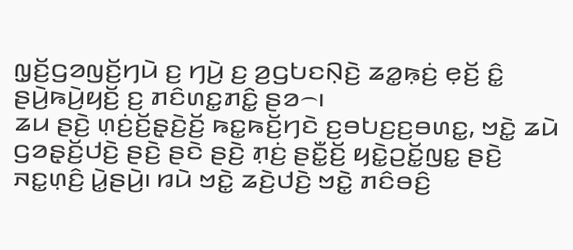ꤜ꤫ꤢꤩ꤬ꤞꤤꤜꤢꤩ꤬ꤚꤣꤧ ꤢ꤬ ꤚꤣꤧ꤬ ꤢ꤬ ꤤ꤬ꤞꤝꤢꤡ꤫ꤢꤧ꤬ ꤘꤤ꤭ꤒ꤫ꤢꤦ꤬ ꤕ꤫ꤢꤩ꤬ ꤢꤨ꤭ ꤔꤣꤧ꤬ꤒꤣꤧ꤬ꤟꤢꤩ꤬ ꤢ꤬ ꤊꤢꤨꤛꤢ꤭ꤊꤢꤨ꤭ ꤔꤤ꤮꤯
ꤘꤣ ꤔꤢꤧ꤬ ꤛ꤫ꤢꤦ꤬ꤢꤩ꤬ꤔ꤫ꤢꤧ꤬ꤢꤩ꤬ ꤒꤢ꤭ꤒꤢꤩ꤬ꤚꤢꤧ ꤢ꤬ꤋꤝꤢ꤬ꤢ꤬ꤋꤛꤢ꤭, ꤠꤢꤧ꤭ ꤘꤣꤧ ꤞꤤꤔ꤫ꤢꤩ꤬ꤓꤢꤧ꤬ ꤔꤢꤧ꤬ ꤔꤢꤧ ꤔꤢꤧ꤬ ꤊ꤫ꤢꤦ꤬ ꤔꤢꤪ꤭ꤢꤩ꤬ ꤟꤢꤧ꤭ꤑꤢꤩ꤭ꤜꤢ꤭ ꤔꤢꤧ꤬ ꤏꤢ꤭ꤛ꤫ꤢꤨ꤬ ꤣꤧ꤭ꤔꤣꤧ꤬꤯ ꤙꤣꤧ ꤠꤢꤧ꤭ ꤘꤢꤧ꤬ꤓꤢꤧ꤬ ꤠꤢꤧ꤭ ꤊꤢꤨꤋꤢꤨ꤬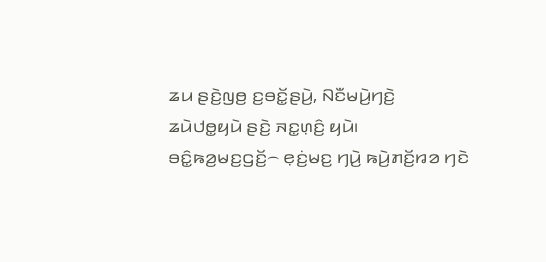ꤘꤣ ꤔꤢꤧ꤬ꤜꤥ꤬ ꤢ꤬ꤋꤢꤩ꤭ꤔꤣꤧ꤬, ꤡꤢꤪꤗꤣꤧ꤬ꤚꤢꤧ꤬ ꤘꤣꤧꤓꤥ꤭ꤟꤣꤧ ꤔꤢꤧ꤬ ꤏꤢ꤭ꤛ꤫ꤢꤨ꤬ ꤟꤣꤧ꤯
ꤋꤢꤨ꤭ꤒꤤ꤬ꤗꤢ꤬ꤞꤢꤩ꤬꤮ ꤕ꤫ꤢꤦ꤬ꤗꤢ꤬ ꤚꤣꤧ꤬ ꤒꤣꤧ꤬ꤊꤢꤩ꤬ꤙꤤ ꤚꤢꤧ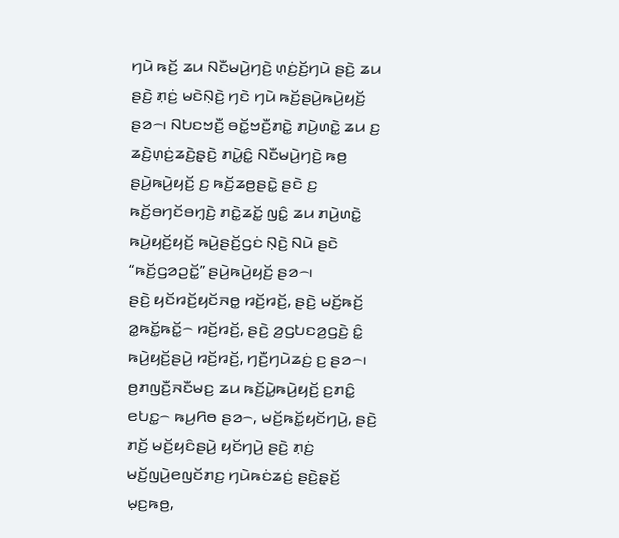ꤚꤣꤧ ꤒꤢꤩ꤬ ꤘꤣ ꤡꤢꤪꤗꤣꤧ꤬ꤚꤢꤧ꤬ ꤛ꤫ꤢꤦ꤬ꤢꤩ꤬ꤚꤣꤧ ꤔꤢꤧ꤬ ꤘꤣ ꤔꤢꤧ꤬ ꤊ꤫ꤢꤦ꤬ ꤗꤢꤧꤡ꤫ꤢꤧ꤬ ꤚꤢꤧ ꤚꤣꤧ ꤒꤢꤩ꤬ꤔꤣꤧ꤬ꤒꤣꤧ꤬ꤟꤢꤩ꤬ ꤔꤤ꤮꤯ ꤡꤝꤢꤠꤢꤪ꤬ ꤋꤢꤩ꤭ꤠꤢꤪ꤬ꤊꤢꤧ꤭ ꤊꤣꤧ꤬ꤛꤢꤧ꤭ ꤘꤣ ꤢ꤬ ꤘꤢꤧ꤬ꤛ꤫ꤢꤦ꤬ꤘꤢꤧ꤬ꤔ꤫ꤢꤧ꤬ ꤊꤣꤧ꤭ꤢꤨ꤭ ꤡꤢꤪꤗꤣꤧ꤬ꤚꤢꤧ꤬ ꤒꤥ꤬ ꤔꤣꤧ꤬ꤒꤣꤧ꤬ꤟꤢꤩ꤬ ꤢ꤬ ꤒꤢꤩ꤬ꤘꤥ꤬ꤔꤢꤧ꤭ ꤔꤢꤧ ꤢ꤬ ꤒꤢꤩ꤬ꤋꤚꤢꤩꤋꤚ꤫ꤢꤧ꤬ ꤊꤢꤧ꤭ꤘꤢꤩ꤭ ꤜꤢꤨ꤭ ꤘꤣ ꤊꤣꤧ꤬ꤛꤢꤧ꤭ ꤒꤣꤧ꤬ꤟꤢꤩ꤬ꤟꤢꤩ꤬ ꤒꤣꤧ꤬ꤔꤢꤩ꤬ꤞꤢꤦ ꤡ꤫ꤢꤧ꤬ ꤡꤣꤧ ꤔꤢꤧ “ꤒꤢꤩ꤬ꤞꤤꤑꤢꤩ꤭” ꤔꤣꤧ꤬ꤒꤣꤧ꤬ꤟꤢꤩ꤬ ꤔꤤ꤮꤯
ꤔꤢꤧ꤬ ꤟꤢꤩꤙꤢꤩ꤬ꤟꤢꤩꤏꤥ꤭ ꤙꤢꤩ꤬ꤙꤢꤩ꤬, ꤔꤢꤧ꤬ ꤗꤢꤩ꤬ꤒꤢꤩ꤬ ꤤ꤭ꤒꤢꤩ꤭ꤒꤢꤩ꤭꤮ ꤙꤢꤩ꤬ꤙꤢꤩ꤬, ꤔꤢꤧ꤬ ꤤ꤬ꤞꤝꤢꤤ꤬ꤞꤢꤧ꤬ ꤢꤨ꤭ ꤒꤣꤧ꤬ꤟꤢꤩ꤬ꤔꤣꤧ꤬ ꤙꤢꤩ꤬ꤙꤢꤩ꤬, ꤚꤢꤪ꤬ꤚꤣꤧꤘꤢꤦ꤬ ꤢ꤬ ꤔꤤ꤮꤯ ꤥ꤬ꤊꤜꤢꤪ꤬ꤏꤢꤪꤗꤢ꤬ ꤘꤣ ꤒꤢꤩ꤬ꤣꤧ꤭ꤒꤣꤧ꤬ꤟꤢꤩ꤬ ꤢ꤬ꤊꤢꤨ꤭ ꤕꤝꤢ꤭꤮ ꤒꤣ꤬ꤖꤥ ꤔꤤ꤮, ꤗꤢꤩ꤬ꤒꤢꤩ꤭ꤟꤢꤩꤚꤣꤧ꤬, ꤔꤢꤧ꤬ ꤊꤢꤩ꤬ ꤗꤢꤩ꤬ꤟꤢꤨꤔꤣꤧ꤬ ꤟꤢꤩꤚꤣꤧ꤬ ꤔꤢꤧ꤬ ꤊ꤫ꤢꤦ꤬ ꤗꤢꤩ꤬ꤜꤣꤧ꤬ꤕꤜꤢꤩꤊꤢ꤬ ꤚꤣꤧꤒꤢꤦꤘꤢꤦ꤬ ꤔꤢꤧ꤬ꤔ꤫ꤢꤩ꤬ ꤗ꤫ꤢ꤬ꤒꤥ꤬,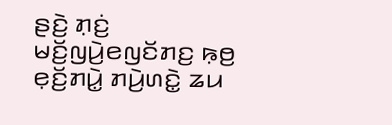ꤔꤢꤧ꤬ ꤊ꤫ꤢꤦ꤬ ꤗꤢꤩ꤬ꤜꤣꤧ꤬ꤕꤜꤢꤩꤊꤢ꤬ ꤒ꤫ꤥ꤬ ꤕ꤫ꤢꤩ꤬ꤊꤣꤧ꤭ ꤊꤣꤧ꤬ꤛꤢꤧ꤭ ꤘꤣ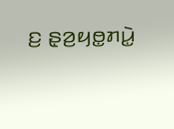ꤢ꤬ ꤔ꤫ꤤ꤬ꤟꤥ꤭ꤊꤣꤧ꤭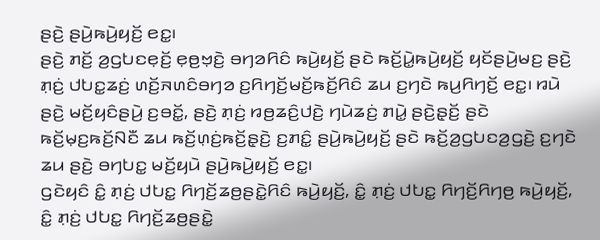ꤔꤢꤧ꤬ ꤔꤣꤧ꤬ꤒꤣꤧ꤬ꤟꤢꤩ꤬ ꤕꤢ꤭꤯
ꤔꤢꤧ꤬ ꤊꤢꤩ꤬ ꤤ꤬ꤞꤝꤢꤕ꤫ꤢꤩ꤬ ꤕ꤫ꤥ꤬ꤠ꤫ꤢꤧ꤬ ꤋꤚꤤꤖꤢꤨ ꤒꤣꤧ꤬ꤟꤢꤩ꤬ ꤔꤢꤧ ꤒꤢꤩ꤬ꤣꤧ꤭ꤒꤣꤧ꤬ꤟꤢꤩ꤬ ꤟꤢꤩꤔꤣꤧ꤬ꤗꤢ꤬ ꤔꤢꤧ꤬ ꤊ꤫ꤢꤦ꤬ ꤓꤝꤢ꤭ꤘꤢꤦ꤬ ꤛꤢꤩ꤬ꤏꤛꤢꤨꤋꤚꤤ ꤢ꤬ꤖꤚꤢꤩ꤬ꤗꤢꤩ꤬ꤒꤢꤩ꤬ꤖꤢꤨ ꤘꤣ ꤢ꤬ꤚꤢꤧ ꤒꤣ꤬ꤖꤚꤢꤩ꤬ ꤕꤢ꤭꤯ ꤙꤣꤧ ꤔꤢꤧ꤬ ꤗꤢꤩ꤬ꤟꤢꤨꤔꤣꤧ꤬ ꤢ꤬ꤋꤢꤩ꤭, ꤔꤢꤧ꤬ ꤊ꤫ꤢꤦ꤬ ꤙꤥ꤬ꤘꤢꤨ꤬ꤓꤢꤧ꤬ ꤚꤣꤧꤘꤢꤦ꤬ ꤊꤣꤧ꤭ ꤔꤢꤧ꤬ꤔ꤫ꤢꤩ꤬ ꤔꤢꤧ ꤒꤢꤩ꤬ꤗ꤫ꤢ꤬ꤒꤢꤩ꤬ꤡꤢꤪ ꤘꤣ ꤒꤢꤩ꤬ꤛ꤫ꤢꤦ꤬ꤒꤢꤩ꤬ꤔ꤫ꤢꤧ꤬ ꤢ꤬ꤊꤢꤨ꤭ ꤔꤣꤧ꤬ꤒꤣꤧ꤬ꤟꤢꤩ꤬ ꤔꤢꤧ ꤒꤢꤩ꤬ꤤ꤬ꤞꤝꤢꤤ꤬ꤞꤢꤧ꤬ ꤢ꤬ꤚꤢꤧ ꤘꤣ ꤔꤢꤧ꤬ ꤋꤚꤝꤢ꤭ ꤗꤢꤩ꤬ꤟꤣꤧ ꤔꤣꤧ꤬ꤒꤣꤧ꤬ꤟꤢꤩ꤬ ꤕꤢ꤭꤯
ꤞꤢꤧꤟꤢꤨ ꤢꤨ꤭ ꤊ꤫ꤢꤦ꤬ ꤓꤝꤢ꤭ ꤖꤚꤢꤩ꤬ꤘꤥ꤬ꤔꤢꤧ꤭ꤖꤢꤨ ꤒꤣꤧ꤬ꤟꤢꤩ꤬, ꤢꤨ꤭ ꤊ꤫ꤢꤦ꤬ ꤓꤝꤢ꤭ ꤖꤚꤢꤩ꤬ꤖꤚꤥ꤬ ꤒꤣꤧ꤬ꤟꤢꤩ꤬, ꤢꤨ꤭ ꤊ꤫ꤢꤦ꤬ ꤓꤝꤢ꤭ ꤖꤚꤢꤩ꤬ꤘꤥ꤬ꤔꤢꤧ꤭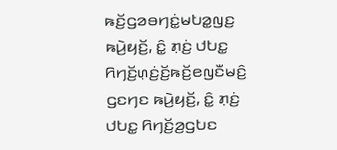ꤒꤢꤩ꤬ꤞꤤꤋꤚꤢꤦ꤭ꤗꤝꤤ꤭ꤜꤢ꤬ ꤒꤣꤧ꤬ꤟꤢꤩ꤬, ꤢꤨ꤭ ꤊ꤫ꤢꤦ꤬ ꤓꤝꤢ꤭ ꤖꤚꤢꤩ꤬ꤛ꤫ꤢꤦ꤬ꤢꤩ꤬ꤒꤢꤩ꤬ꤕꤜꤢꤪꤗꤢꤨ꤬ ꤞꤢꤚꤢ ꤒꤣꤧ꤬ꤟꤢꤩ꤬, ꤢꤨ꤭ ꤊ꤫ꤢꤦ꤬ ꤓꤝꤢ꤭ ꤖꤚꤢꤩ꤬ꤤ꤬ꤞꤝꤢ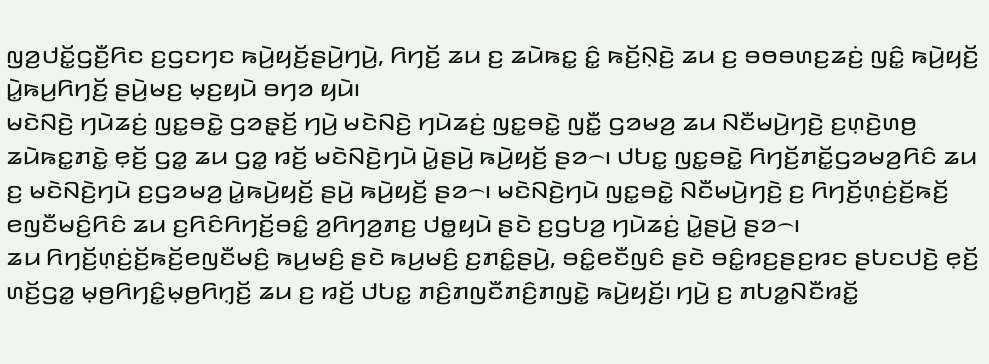ꤜꤤ꤬ꤓꤢꤩ꤭ꤞꤢꤪ꤬ꤖꤢ ꤢ꤬ꤞꤢꤚꤢ ꤒꤣꤧ꤬ꤟꤢꤩ꤬ꤔꤣꤧ꤬ꤚꤣꤧ꤬, ꤖꤚꤢꤩ꤬ ꤘꤣ ꤢ꤬ ꤘꤣꤧꤒꤢ꤭ ꤢꤨ꤭ ꤒꤢꤩ꤬ꤡ꤫ꤢꤧ꤬ ꤘꤣ ꤢ꤬ ꤋꤥꤋꤛꤢ꤬ꤘꤢꤦ꤬ ꤜꤢꤨ꤭ ꤒꤣꤧ꤬ꤟꤢꤩ꤬ ꤣꤧ꤭ꤒꤣ꤬ꤖꤚꤢꤩ꤬ ꤔꤣꤧ꤬ꤗꤢ꤬ ꤗ꤫ꤢ꤬ꤟꤣꤧ ꤋꤚꤤ ꤟꤣꤧ꤯
ꤗꤢꤧꤡꤢꤧ꤬ ꤚꤣꤧꤘꤢꤦ꤬ ꤜꤢ꤭ꤋꤢꤧ꤭ ꤞꤤꤔ꤫ꤢꤩ꤬ ꤚꤣꤧ꤬ ꤗꤢꤧꤡꤢꤧ꤬ ꤚꤣꤧꤘꤢꤦ꤬ ꤜꤢ꤭ꤋꤢꤧ꤭ ꤜꤢꤪ꤭ ꤞꤤꤗꤤ꤬ ꤘꤣ ꤡꤢꤪꤗꤣꤧ꤬ꤚꤢꤧ꤬ ꤢ꤬ꤛ꤫ꤢꤧ꤬ꤛꤥ꤬ ꤘꤣꤧꤒꤢ꤭ꤊꤢꤧ꤭ ꤕ꤫ꤢꤩ꤬ ꤞꤤ꤭ ꤘꤣ ꤞꤤ꤭ ꤙꤢꤩ꤬ ꤗꤢꤧꤡꤢꤧ꤬ꤚꤣꤧ ꤣꤧ꤭ꤔꤣꤧ꤬ ꤒꤣꤧ꤬ꤟꤢꤩ꤬ ꤔꤤ꤮꤯ ꤓꤝꤢ꤭ ꤜꤢ꤭ꤋꤢꤧ꤭ ꤖꤚꤢꤩ꤬ꤊꤢꤩ꤭ꤞꤤꤗꤤ꤬ꤖꤢꤨ ꤘꤣ ꤢ꤬ ꤗꤢꤧꤡꤢꤧ꤬ꤚꤣꤧ ꤢ꤬ꤞꤤꤗꤤ꤬ ꤣꤧ꤭ꤒꤣꤧ꤬ꤟꤢꤩ꤬ ꤔꤣꤧ꤬ ꤒꤣꤧ꤬ꤟꤢꤩ꤬ ꤔꤤ꤮꤯ ꤗꤢꤧꤡꤢꤧ꤬ꤚꤣꤧ ꤜꤢ꤭ꤋꤢꤧ꤭ ꤡꤢꤪꤗꤣꤧ꤬ꤚꤢꤧ꤬ ꤢ꤬ ꤖꤚꤢꤩ꤬ꤛ꤫ꤢꤦ꤬ꤢꤩ꤬ꤒꤢꤩ꤬ ꤕꤜꤢꤪꤗꤢꤨ꤬ꤖꤢꤨ ꤘꤣ ꤢ꤬ꤖꤢꤨꤖꤚꤢꤩ꤬ꤋꤢꤨ꤭ ꤤ꤬ꤖꤚꤤ꤬ꤊꤢ꤬ ꤓꤥ꤭ꤟꤣꤧ ꤔꤢꤧ ꤢ꤬ꤞꤝꤤ꤬ ꤚꤣꤧꤘꤢꤦ꤬ ꤣꤧ꤭ꤔꤣꤧ꤬ ꤔꤤ꤮꤯
ꤘꤣ ꤖꤚꤢꤩ꤬ꤛ꤫ꤢꤦ꤬ꤢꤩ꤬ꤒꤢꤩ꤬ꤕꤜꤢꤪꤗꤢꤨ꤬ ꤒꤣ꤬ꤗꤢꤨ꤬ ꤔꤢꤧ ꤒꤣ꤬ꤗꤢꤨ꤬ ꤢ꤬ꤊꤢꤨ꤭ꤔꤣꤧ꤬, ꤋꤢꤨ꤭ꤕꤢꤪꤜꤢꤨ ꤔꤢꤧ ꤋꤢꤨ꤭ꤙꤢ꤬ꤔꤢ꤬ꤙꤢ ꤔꤝꤢꤓꤢꤧ꤬ ꤕ꤫ꤢꤩ꤬ ꤛꤢꤩ꤬ꤞꤤ꤭ ꤗ꤫ꤥ꤬ꤖꤚꤢꤨ꤭ꤗ꤫ꤥ꤬ꤖꤚ꤫ꤢꤩ꤬ ꤘꤣ ꤢ꤬ ꤙꤢꤩ꤬ ꤓꤝꤢ꤭ ꤊꤢꤨ꤬ꤊꤜꤢꤪꤊꤢꤨ꤬ꤊꤜꤢꤧ꤭ ꤒꤣꤧ꤬ꤟꤢꤩ꤬꤯ ꤚꤣꤧ꤬ ꤢ꤬ ꤊꤝꤤ꤭ꤡꤢꤪꤙꤢꤩ꤭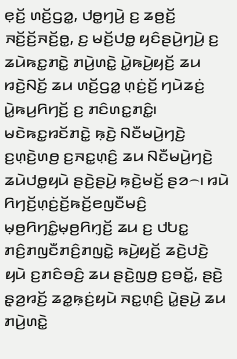ꤕ꤫ꤢꤩ꤬ ꤛꤢꤩ꤬ꤞꤤ꤭, ꤓꤥ꤭ꤚꤣꤧ꤬ ꤢ꤬ ꤘꤥ꤬ꤢꤩ꤬ ꤏꤢꤩ꤬ꤢꤩ꤬ꤏꤢꤩ꤬ꤥ꤭, ꤢ꤬ ꤗꤢꤩ꤬ꤓꤥ꤭ ꤟꤢꤨꤔꤣꤧ꤬ꤚꤣꤧ꤬ ꤢ꤬ ꤘꤣꤧꤒꤢ꤭ꤊꤢꤧ꤭ ꤊꤣꤧ꤬ꤛꤢꤧ꤭ ꤣꤧ꤭ꤒꤣꤧ꤬ꤟꤢꤩ꤬ ꤘꤣ ꤙꤢꤧ꤬ꤡꤢꤩ꤬ ꤘꤣ ꤛꤢꤩ꤬ꤞꤤ꤭ ꤛ꤫ꤢꤦ꤬ꤢꤩ꤬ ꤚꤣꤧꤘꤢꤦ꤬ ꤣꤧ꤭ꤒꤣ꤬ꤖꤚꤢꤩ꤬ ꤢ꤬ ꤊꤢꤨꤛꤢ꤭ꤊꤢꤨ꤭꤯
ꤗꤢꤧꤒꤢ꤭ꤙꤢꤩꤊꤢꤧ꤭ ꤒ꤫ꤢꤧ꤬ ꤡꤢꤪꤗꤣꤧ꤬ꤚꤢꤧ꤬ ꤢ꤬ꤛ꤫ꤢꤧ꤬ꤛꤥ꤬ ꤢ꤬ꤏꤢ꤭ꤛ꤫ꤢꤨ꤬ ꤘꤣ ꤡꤢꤪꤗꤣꤧ꤬ꤚꤢꤧ꤬ ꤘꤣꤧꤓꤥ꤭ꤟꤣꤧ ꤔꤢꤧ꤬ꤔꤣꤧ꤬ ꤒ꤫ꤢꤧ꤬ꤗꤢꤩ꤬ ꤔꤤ꤮꤯ ꤙꤣꤧ ꤖꤚꤢꤩ꤬ꤛ꤫ꤢꤦ꤬ꤢꤩ꤬ꤒꤢꤩ꤬ꤕꤜꤢꤪꤗꤢꤨ꤬ ꤗ꤫ꤥ꤬ꤖꤚꤢꤨ꤭ꤗ꤫ꤥ꤬ꤖꤚ꤫ꤢꤩ꤬ ꤘꤣ ꤢ꤬ ꤓꤝꤢ꤭ ꤊꤢꤨ꤬ꤊꤜꤢꤪꤊꤢꤨ꤬ꤊꤜꤢꤧ꤭ ꤒꤣꤧ꤬ꤟꤢꤩ꤬ ꤘꤢꤧ꤬ꤓꤢꤧ꤬ ꤟꤣꤧ ꤢ꤬ꤊꤢꤨꤋꤢꤨ꤬ ꤘꤣ ꤔꤢꤧ꤬ꤜꤥ꤬ ꤢ꤬ꤋꤢꤩ꤭, ꤔꤢꤧ꤬ ꤔ꤫ꤤ꤬ꤙꤢꤩ꤬ ꤘꤤ꤭ꤒ꤫ꤢꤦ꤬ꤟꤣꤧ ꤏꤢ꤭ꤛ꤫ꤢꤨ꤬ ꤣꤧ꤭ꤔꤣꤧ꤬ ꤘꤣ ꤊꤣꤧ꤬ꤛꤢꤧ꤭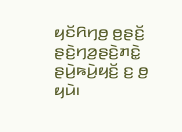ꤟꤢꤩꤖꤚꤥ꤬ ꤥ꤬ꤔꤢꤩ꤬ ꤔꤢꤧ꤬ꤚꤤ꤬ꤔꤢꤧ꤬ꤊꤢꤧ꤭ ꤔꤣꤧ꤬ꤒꤣꤧ꤬ꤟꤢꤩ꤬ ꤢ꤬ ꤥ꤬ ꤟꤣꤧ꤯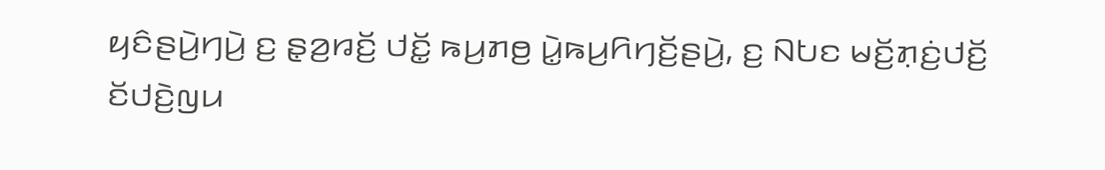ꤟꤢꤨꤔꤣꤧ꤬ꤚꤣꤧ꤬ ꤢ꤬ ꤔ꤫ꤤ꤬ꤙꤢꤩ꤬ ꤓꤢꤩ꤭ ꤒꤣ꤬ꤊꤥ꤬ ꤣꤧ꤭ꤒꤣ꤬ꤖꤚꤢꤩ꤬ꤔꤣꤧ꤬, ꤢ꤬ ꤡꤝꤢ ꤗꤢꤩ꤬ꤊ꤫ꤢꤦ꤬ꤓꤢꤩ꤬ ꤢꤩꤓꤢꤧ꤬ꤜꤣ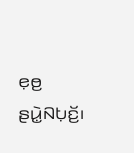ꤕ꤫ꤥ꤬ ꤔꤣꤧ꤭ꤡꤝ꤫ꤢꤩ꤬꤯